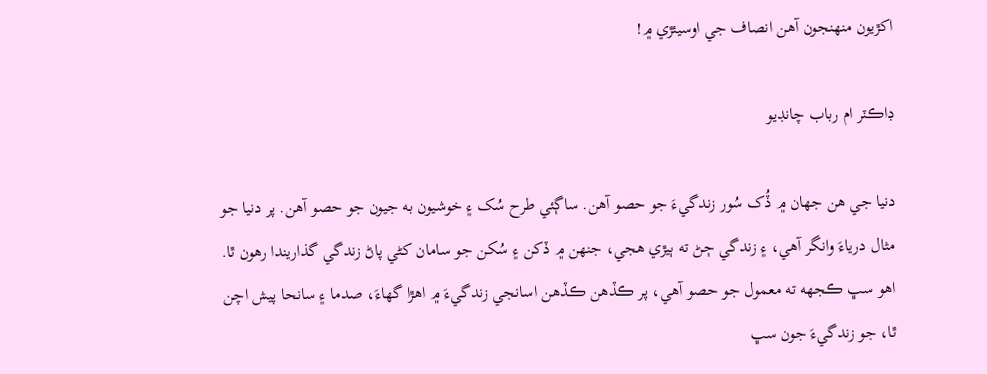اکڙيون منھنجون آھن انصاف جي اوسيئڙي ۾!

ڊاڪٽر ام رباب چانڊيو

دنيا جي ھن جھان ۾ ڏُک سُور زندگيءَ جو حصو آهن. ساڳئي طرح سُک ۽ خوشيون به جيون جو حصو آھن. پر دنيا جو مثال درياءَ وانگر آھي، ۽ زندگي ڄڻ ته ٻيڙي ھجي، جنھن ۾ ڏکن ۽ سُکن جو سامان کڻي پاڻ زندگي گذاريندا رھون ٿا. اھو سڀ ڪجهه ته معمول جو حصو آھي، پر ڪڏھن ڪڏھن اسانجي زندگيءَ ۾ اھڙا گھاءَ، صدما ۽ سانحا پيش اچن ٿا، جو زندگيءَ جون سڀ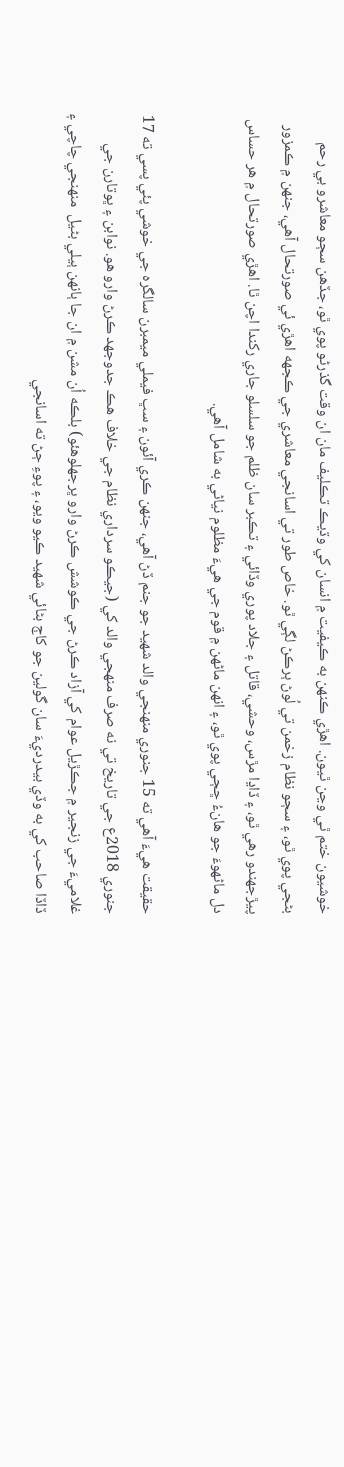خوشيون ختم ٿي وڃن ٿيون. اھڙي ڪنھن به ڪيفيت ۾ انسان کي وڌيڪ تڪليف مان ان وقت گذرڻو پوي ٿو، جڏھن سڄو معاشرو بي رحم بڻجي پوي ٿو، ۽ سڄو نظام زخمن تي لُوڻ ٻرڪڻ لڳي ٿو. خاص طور تي اسانجي معاشري جي ڪجهه اھڙي ئي صورتحال آھي، جنھن ۾ ڪمزور پيڙجھندو رھي ٿو، ۽ ڏاڍا مڙس، وحشي، قاتل ۽ جلاد پوري وڏائي ۽ تڪبر سان ظلم جو سلسلو جاري رکندا اچن ٿا. اھڙي صورتحال ۾ ھر حساس دل ماڻھوءَ جو ھانءُ ڇڄي پوي ٿو، ۽ انھن ماڻھن ۾ قوم جي ھيءَ مظلوم نياڻي به شامل آھي.

حقيقت هيءَ آھي ته 15 جنوري منهنجي والد شھيد جو جنم ڏڻ آھي، جنهن ڪري آئون ۽ سڀ فيملي ميمبرن سالگره جي خوشي پئي پسي ته 17 جنوري 2018ع جي تاريخ تي نه صرف منهجي والد کي (جيڪو سرداري نظام جي خلاف هڪ جدوجهد ڪرڻ وارو هو. نوابن ۽ ڀوتارن جي غلاميءَ جي زنجير ۾ جڪڙيل عوام کي آزاد ڪرڻ جي ڪوشش ڪرڻ وارو ڀرجھلوهئو) بلڪه اُن مشن ۾ ان جا ٻانهن ٻيلي بڻيل  منهنجي چاچي ۽ ڏاڏا صاحب کي به وڏي بيدرديءَ سان گولين جو کاڄ بڻائي شهيد ڪيو ويو، ۽ پوءِ ڄڻ ته اسانجي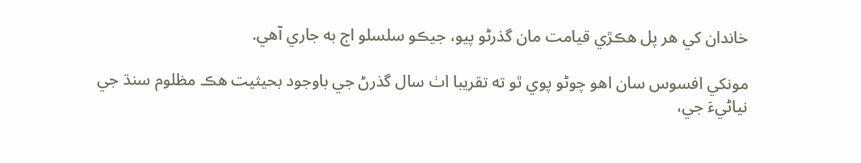خاندان کي ھر پل ھڪڙي قيامت مان گذرڻو پيو، جيڪو سلسلو اڄ به جاري آھي.

مونکي افسوس سان اهو چوڻو پوي ٿو ته تقريبا اٺ سال گذرڻ جي باوجود بحيثيت هڪ مظلوم سنڌ جي نياڻيءَ جي،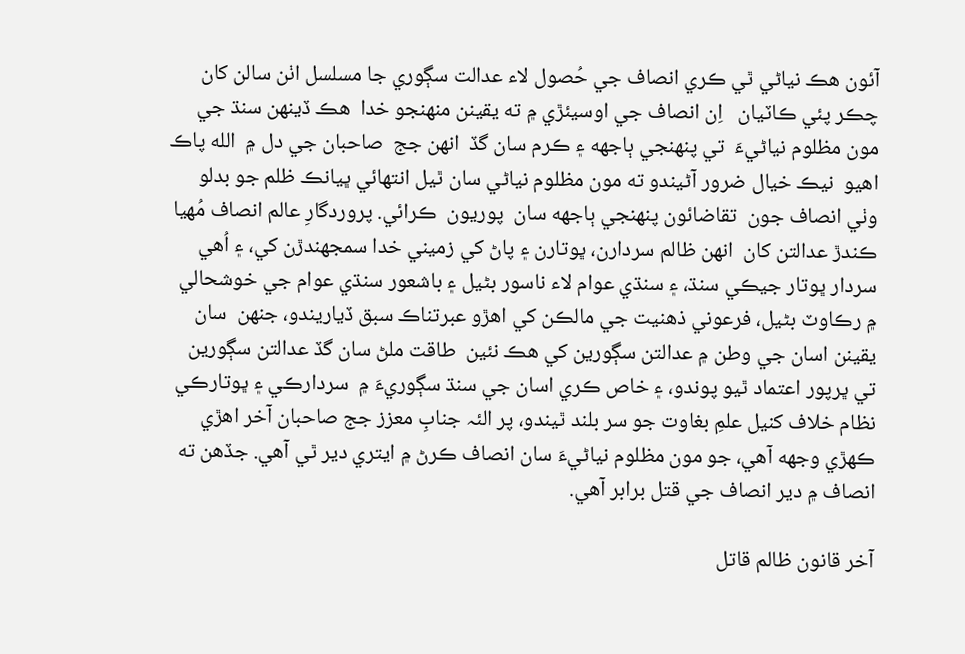آئون ھڪ نياڻي ٿي ڪري انصاف جي حُصول لاء عدالت سڳوري جا مسلسل اٺن سالن کان چڪر پئي ڪاٽيان   اِن انصاف جي اوسيئڙي ۾ ته يقينن منھنجو خدا  ھڪ ڏينھن سنڌ جي مون مظلوم نياڻيءَ  تي پنھنجي ٻاجهه ۽ ڪرم سان گڏ  انھن جج  صاحبان جي دل ۾  الله پاڪ اھيو  نيڪ خيال ضرور آڻيندو ته مون مظلوم نياڻي سان ٿيل انتھائي ڀيانڪ ظلم جو بدلو وٺي انصاف جون  تقاضائون پنھنجي ٻاجهه سان  پوريون  ڪرائي. پروردگارِ عالم انصاف مُھيا ڪندڙ عدالتن کان  انھن ظالم سردارن، ڀوتارن ۽ پاڻ کي زميني خدا سمجھندڙن کي، ۽ اُھي سردار ڀوتار جيڪي سنڌ، ۽ سنڌي عوام لاء ناسور بڻيل ۽ باشعور سنڌي عوام جي خوشحالي ۾ رڪاوٽ بڻيل، فرعوني ذھنيت جي مالڪن کي اھڙو عبرتناڪ سبق ڏياريندو، جنھن  سان يقينن اسان جي وطن ۾ عدالتن سڳورين کي ھڪ نئين  طاقت ملڻ سان گڏ عدالتن سڳورين  تي ڀرپور اعتماد ٿيو پوندو، ۽ خاص ڪري اسان جي سنڌ سڳوريءَ ۾  سردارڪي ۽ ڀوتارڪي نظام خلاف کنيل علمِ بغاوت جو سر بلند ٿيندو، پر الئہ جنابِ معزز جج صاحبان آخر اھڙي ڪھڙي وجهه آھي، جو مون مظلوم نياڻيءَ سان انصاف ڪرڻ ۾ ايتري دير ٿي آھي. جڏھن ته انصاف ۾ دير انصاف جي قتل برابر آھي.

آخر قانون ظالم قاتل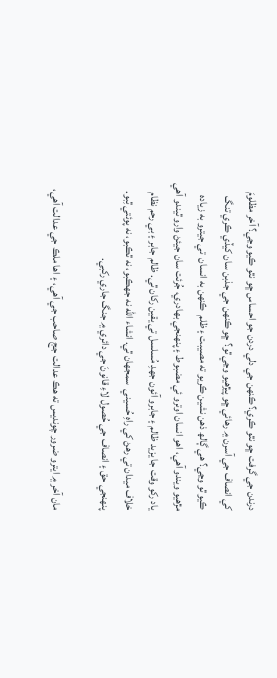درندن جي گرفت ڇو نٿو ڪري؟ ڪنهن جي دلي دردن جو احساس ڇو نٿو ڪيو وڃي؟ آخر مظلومَ کي انصاف جي آسرن ۾ رهائي ڇو پيڙهيو وڃي ٿو؟ ڇو ڪنهن جي جذبن سان کيڏي ڪري تنگ ڪيو ٿو وڃي؟ هي ڳالھ ذهن نشين ڪريو ته مصيبت ۽ ظلم  ڪنهن به انسان  تي جيترو به زيادہ مڙهيو ويندو آھي، اهو انسان اوترو ئي مضبوط ۽ پنھنجي بھادري، جُرئت سان جيئڻ وارو ٿيندو آھي ياد رکو وقت جا يزيد ظالم ۽ جابرو آئون جهدِ مُسلسل تي يقين رکان ٿي. ظالم جابر ۽ بي رحم نظام خلاف ميدان تي رھڻ کي راہِ حُسيني  سمجهان ٿي. انشاء الله نه جھڪبو، نه ٿڪبو، نه پوئتي ٿِبو. پنهنجي حق ۽ انصاف جي حُصول لاءِ قانونَ جي دائري ۾ جنگ جاري رکبي.

مان آخر ۾ ايترو ضرور چونديس ته ھڪ عدالت جج صاحب جي آھي، ۽ اھا ملڪ جي عدالت آھي،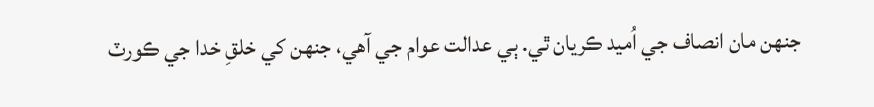جنھن مان انصاف جي اُميد ڪريان ٿي. ٻي عدالت عوام جي آھي، جنھن کي خلقِ خدا جي ڪورٽ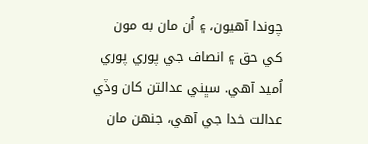چوندا آھيون، ۽ اُن مان به مون کي حق ۽ انصاف جي پوري پوري اُميد آھي. سڀني عدالتن کان وڏي عدالت خدا جي آھي، جنھن مان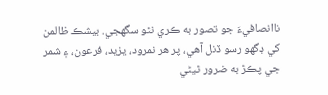ناانصافيءَ جو تصور به ڪري نٿو سگھجي. بيشڪ ظالمن کي ڊگھو رسو ڏنل آھي، پر ھر نمرود، يزيد، فرعون، ۽ شمر جي پڪڙ به ضرور ٿيڻي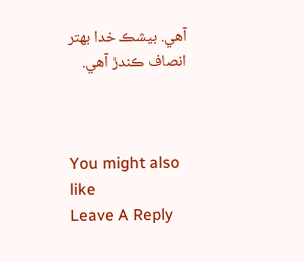آھي. بيشڪ خدا بھتر انصاف ڪندڙ آھي.



You might also like
Leave A Reply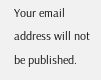Your email address will not be published.